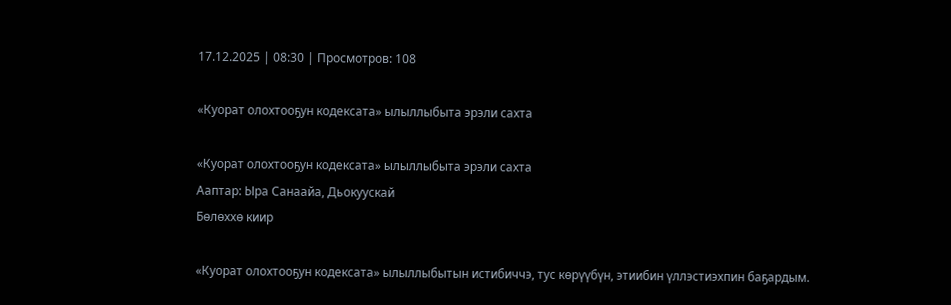17.12.2025 | 08:30 | Просмотров: 108

«Куорат олохтооҕун кодексата» ылыллыбыта эрэли сахта

«Куорат олохтооҕун кодексата» ылыллыбыта эрэли сахта
Ааптар: Ыра Санаайа, Дьокуускай
Бөлөххө киир

«Куорат олохтооҕун кодексата» ылыллыбытын истибиччэ, тус көрүүбүн, этиибин үллэстиэхпин баҕардым.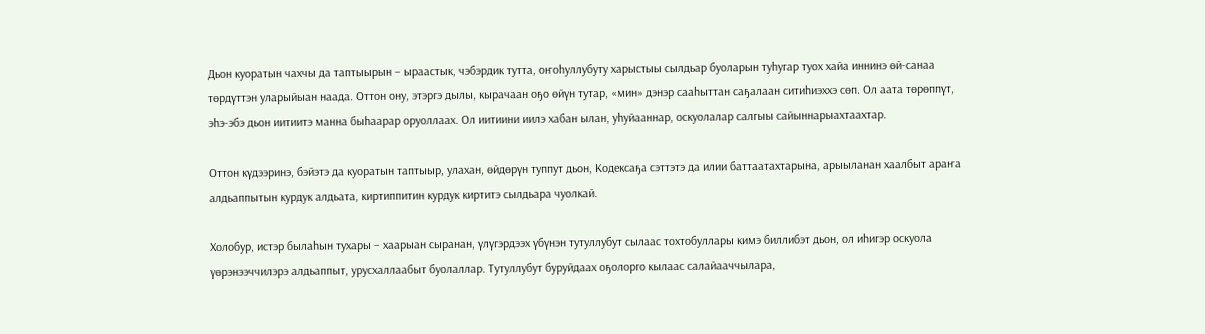Дьон куоратын чахчы да таптыырын – ыраастык, чэбэрдик тутта, оҥоһуллубуту харыстыы сылдьар буоларын туһугар туох хайа иннинэ өй-санаа төрдүттэн уларыйыан наада. Оттон ону, этэргэ дылы, кырачаан оҕо өйүн тутар, «мин» дэнэр сааһыттан саҕалаан ситиһиэххэ сөп. Ол аата төрөппүт, эһэ-эбэ дьон иитиитэ манна быһаарар оруоллаах. Ол иитиини иилэ хабан ылан, уһуйааннар, оскуолалар салгыы сайыннарыахтаахтар.

Оттон күдээринэ, бэйэтэ да куоратын таптыыр, улахан, өйдөрүн туппут дьон, Кодексаҕа сэттэтэ да илии баттаатахтарына, арыыланан хаалбыт араҥа алдьаппытын курдук алдьата, киртиппитин курдук киртитэ сылдьара чуолкай.

Холобур, истэр былаһын тухары – хаарыан сыранан, үлүгэрдээх үбүнэн тутуллубут сылаас тохтобуллары кимэ биллибэт дьон, ол иһигэр оскуола үөрэнээччилэрэ алдьаппыт, урусхаллаабыт буолаллар. Тутуллубут буруйдаах оҕолорго кылаас салайааччылара,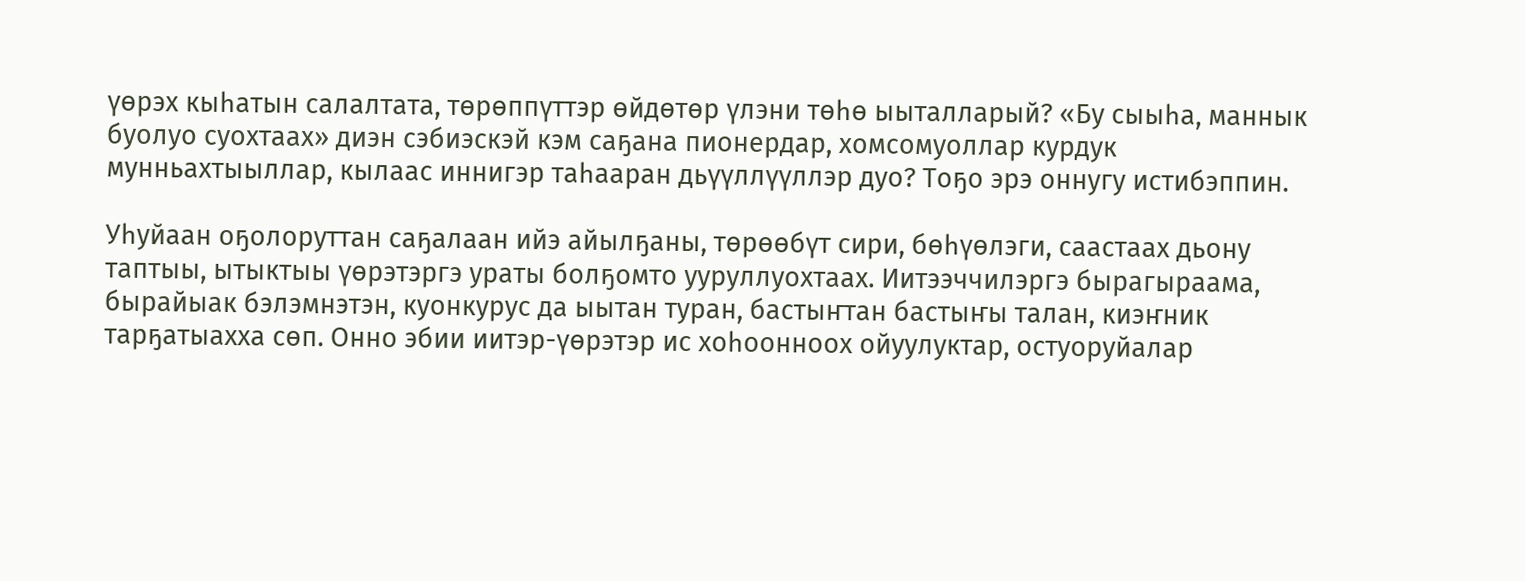үөрэх кыһатын салалтата, төрөппүттэр өйдөтөр үлэни төһө ыыталларый? «Бу сыыһа, маннык буолуо суохтаах» диэн сэбиэскэй кэм саҕана пионердар, хомсомуоллар курдук мунньахтыыллар, кылаас иннигэр таһааран дьүүллүүллэр дуо? Тоҕо эрэ оннугу истибэппин.

Уһуйаан оҕолоруттан саҕалаан ийэ айылҕаны, төрөөбүт сири, бөһүөлэги, саастаах дьону таптыы, ытыктыы үөрэтэргэ ураты болҕомто ууруллуохтаах. Иитээччилэргэ бырагыраама, бырайыак бэлэмнэтэн, куонкурус да ыытан туран, бастыҥтан бастыҥы талан, киэҥник тарҕатыахха сөп. Онно эбии иитэр-үөрэтэр ис хоһоонноох ойуулуктар, остуоруйалар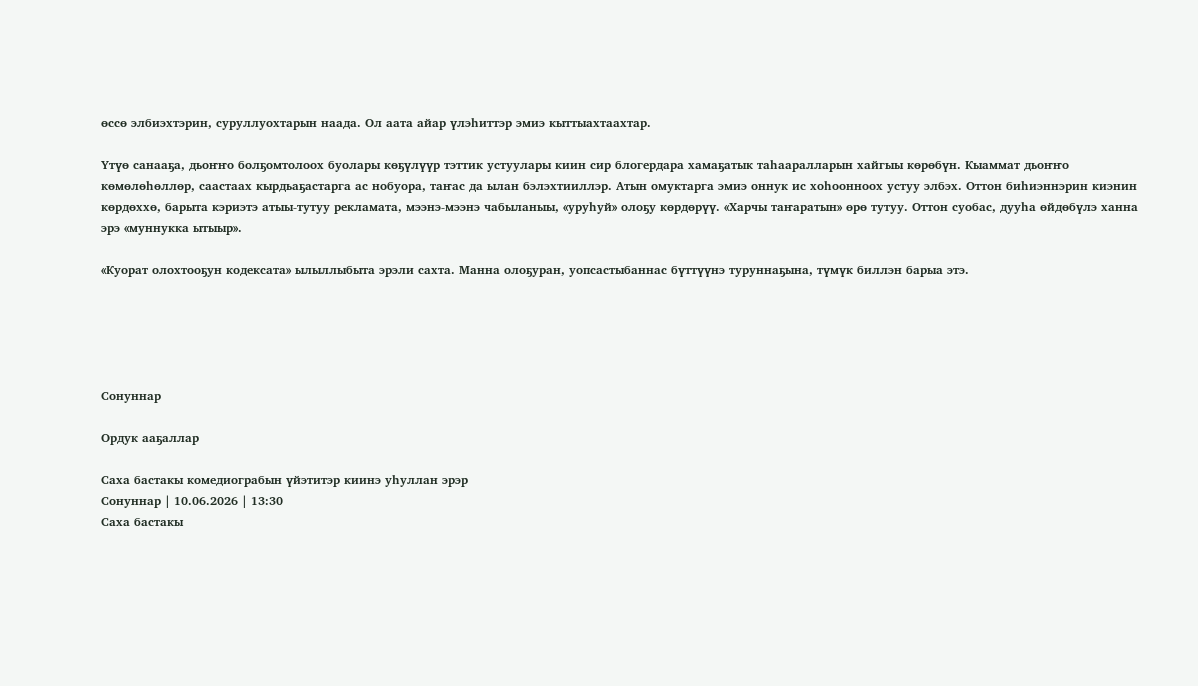өссө элбиэхтэрин, суруллуохтарын наада. Ол аата айар үлэһиттэр эмиэ кыттыахтаахтар.

Үтүө санааҕа, дьоҥҥо болҕомтолоох буолары көҕүлүүр тэттик устуулары киин сир блогердара хамаҕатык таһааралларын хайгыы көрөбүн. Кыаммат дьоҥҥо көмөлөһөллөр, саастаах кырдьаҕастарга ас нобуора, таҥас да ылан бэлэхтииллэр. Атын омуктарга эмиэ оннук ис хоһоонноох устуу элбэх. Оттон биһиэннэрин киэнин көрдөххө, барыта кэриэтэ атыы-тутуу рекламата, мээнэ-мээнэ чабыланыы, «уруһуй» олоҕу көрдөрүү. «Харчы таҥаратын» өрө тутуу. Оттон суобас, дууһа өйдөбүлэ ханна эрэ «муннукка ытыыр».

«Куорат олохтооҕун кодексата» ылыллыбыта эрэли сахта. Манна олоҕуран, уопсастыбаннас бүттүүнэ туруннаҕына, түмүк биллэн барыа этэ.





Сонуннар

Ордук ааҕаллар

Саха бастакы комедиограбын үйэтитэр киинэ уһуллан эрэр
Сонуннар | 10.06.2026 | 13:30
Саха бастакы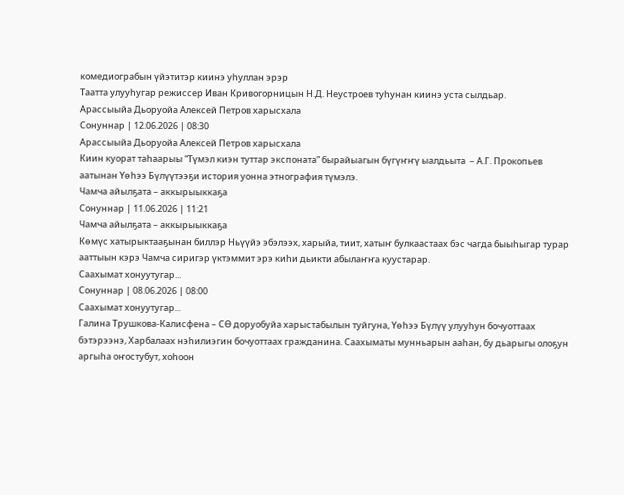комедиограбын үйэтитэр киинэ уһуллан эрэр
Таатта улууһугар режиссер Иван Кривогорницын Н.Д. Неустроев туһунан киинэ уста сылдьар.
Арассыыйа Дьоруойа Алексей Петров харысхала
Сонуннар | 12.06.2026 | 08:30
Арассыыйа Дьоруойа Алексей Петров харысхала
Киин куорат таһаарыы “Түмэл киэн туттар экспоната” бырайыагын бүгүҥҥү ыалдьыта  – А.Г. Прокопьев аатынан Үөһээ Бүлүүтээҕи история уонна этнография түмэлэ.
Чамча айылҕата – аккырыыккаҕа
Сонуннар | 11.06.2026 | 11:21
Чамча айылҕата – аккырыыккаҕа
Көмүс хатырыктааҕынан биллэр Ньүүйэ эбэлээх, харыйа, тиит, хатыҥ булкаастаах бэс чагда быыһыгар турар ааттыын кэрэ Чамча сиригэр үктэммит эрэ киһи дьикти абылаҥҥа куустарар.
Саахымат хонуутугар...
Сонуннар | 08.06.2026 | 08:00
Саахымат хонуутугар...
Галина Трушкова-Калисфена – СӨ доруобуйа харыстабылын туйгуна, Үөһээ Бүлүү улууһун бочуоттаах бэтэрээнэ, Харбалаах нэһилиэгин бочуоттаах гражданина. Саахыматы мунньарын ааһан, бу дьарыгы олоҕун аргыһа оҥостубут, хоһоон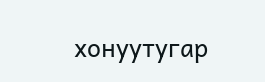хонуутугар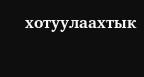хотуулаахтык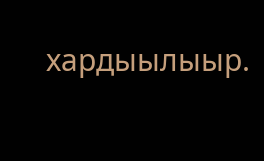хардыылыыр.